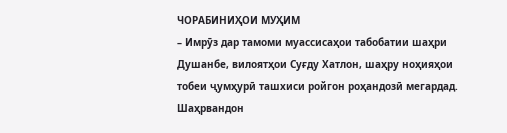ЧОРАБИНИҲОИ МУҲИМ
– Имрӯз дар тамоми муассисаҳои табобатии шаҳри Душанбе, вилоятҳои Суғду Хатлон, шаҳру ноҳияҳои тобеи ҷумҳурӣ ташхиси ройгон роҳандозӣ мегардад. Шаҳрвандон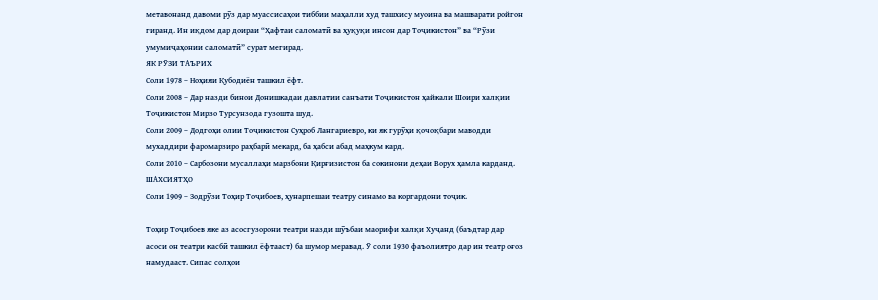метавонанд давоми рӯз дар муассисаҳои тиббии маҳалли худ ташхису муоина ва машварати ройгон гиранд. Ин иқдом дар доираи “Ҳафтаи саломатӣ ва ҳуқуқи инсон дар Тоҷикистон” ва “Рӯзи умумиҷаҳонии саломатӣ” сурат мегирад.
ЯК РӮЗИ ТАЪРИХ
Соли 1978 – Ноҳияи Қубодиён ташкил ёфт.
Соли 2008 – Дар назди бинои Донишкадаи давлатии санъати Тоҷикистон ҳайкали Шоири халқии Тоҷикистон Мирзо Турсунзода гузошта шуд.
Соли 2009 – Додгоҳи олии Тоҷикистон Суҳроб Лангариевро, ки як гурӯҳи қочоқбари маводди мухаддири фаромарзиро раҳбарӣ мекард, ба ҳабси абад маҳкум кард.
Соли 2010 – Сарбозони мусаллаҳи марзбони Қирғизистон ба сокинони деҳаи Ворух ҳамла карданд.
ШАХСИЯТҲО
Соли 1909 – Зодрӯзи Тоҳир Тоҷибоев, ҳунарпешаи театру синамо ва коргардони тоҷик.

Тоҳир Тоҷибоев яке аз асосгузорони театри назди шӯъбаи маорифи халқи Хуҷанд (баъдтар дар асоси он театри касбӣ ташкил ёфтааст) ба шумор меравад. Ӯ соли 1930 фаъолиятро дар ин театр оғоз намудааст. Сипас солҳои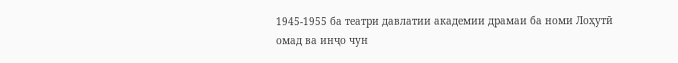1945-1955 ба театри давлатии академии драмаи ба номи Лоҳутӣ омад ва инҷо чун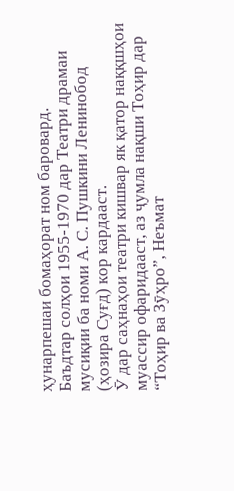ҳунарпешаи бомаҳорат ном баровард.
Баъдтар солҳои 1955-1970 дар Театри драмаи мусиқии ба номи А. С. Пушкини Ленинобод (ҳозира Суғд) кор кардааст.
Ӯ дар саҳнаҳои театри кишвар як қатор наққшҳои муассир офаридааст, аз ҷумла нақши Тоҳир дар “Тоҳир ва Зӯҳро”, Неъмат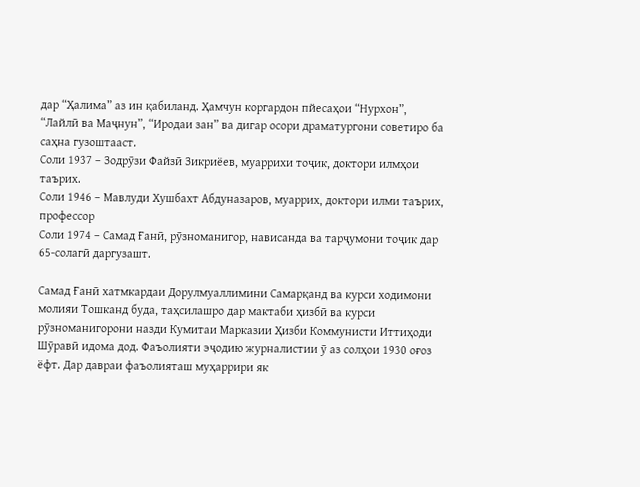дар “Ҳалима” аз ин қабиланд. Ҳамчун коргардон пйесаҳои “Нурхон”, “Лайлӣ ва Маҷнун”, “Иродаи зан” ва дигар осори драматургони советиро ба саҳна гузоштааст.
Соли 1937 – Зодрӯзи Файзӣ Зикриёев, муаррихи тоҷик, доктори илмҳои таърих.
Соли 1946 – Мавлуди Хушбахт Абдуназаров, муаррих, доктори илми таърих, профессор
Соли 1974 – Самад Ғанӣ, рӯзноманигор, нависанда ва тарҷумони тоҷик дар 65-солагӣ даргузашт.

Самад Ғанӣ хатмкардаи Дорулмуаллимини Самарқанд ва курси ходимони молияи Тошканд буда, таҳсилашро дар мактаби ҳизбӣ ва курси рӯзноманигорони назди Кумитаи Марказии Ҳизби Коммунисти Иттиҳоди Шӯравӣ идома дод. Фаъолияти эҷодию журналистии ӯ аз солҳои 1930 оғоз ёфт. Дар давраи фаъолияташ муҳаррири як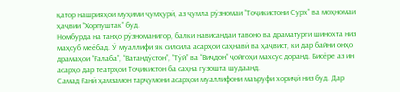қатор нашрияҳои муҳими ҷумҳурӣ, аз ҷумла рӯзномаи “Тоҷикистони Сурх” ва моҳномаи ҳаҷвии “Хорпуштак” буд.
Номбурда на танҳо рӯзноманигор, балки нависандаи тавоно ва драматурги шинохта низ маҳсуб меёбад. Ӯ муаллифи як силсила асарҳои саҳнавӣ ва ҳаҷвист, ки дар байни онҳо драмаҳои “Ғалаба”, “Ватандӯстон”, “Тӯй” ва “Виҷдон” ҷойгоҳи махсус доранд. Бисёре аз ин асарҳо дар театрҳои Тоҷикистон ба саҳна гузошта шудаанд.
Самад Ғанӣ ҳамзамон тарҷумони асарҳои муаллифони маъруфи хориҷӣ низ буд. Дар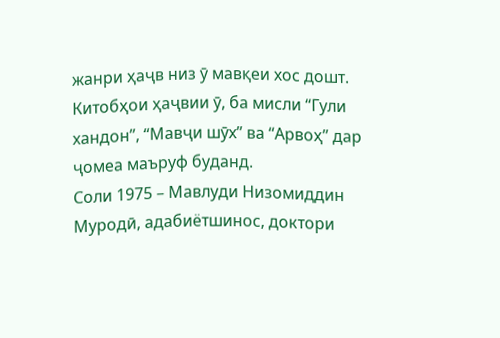жанри ҳаҷв низ ӯ мавқеи хос дошт. Китобҳои ҳаҷвии ӯ, ба мисли “Гули хандон”, “Мавҷи шӯх” ва “Арвоҳ” дар ҷомеа маъруф буданд.
Соли 1975 – Мавлуди Низомиддин Муродӣ, адабиётшинос, доктори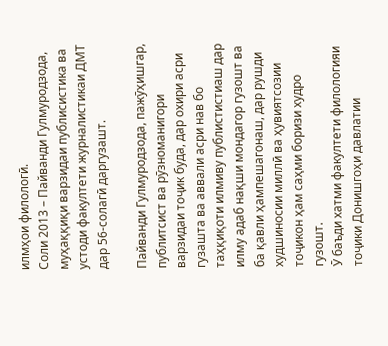илмҳои филологӣ.
Соли 2013 – Пайванди Гулмуродзода, муҳаққиқи варзидаи публисистика ва устоди факултети журналистикаи ДМТ дар 56-солагӣ даргузашт.

Пайванди Гулмуродзода, пажӯҳишгар, публитсист ва рӯзноманигори варзидаи тоҷик буда, дар охири асри гузашта ва аввали асри нав бо таҳқиқоти илмиву публистистиаш дар илму адаб нақши мондагор гузошт ва ба қавли ҳампешагонаш, дар рушди худшиносии миллӣ ва ҳувиятсозии тоҷикон ҳам саҳми боризи худро гузошт.
Ӯ баъди хатми факултети филологияи тоҷики Донишгоҳи давлатии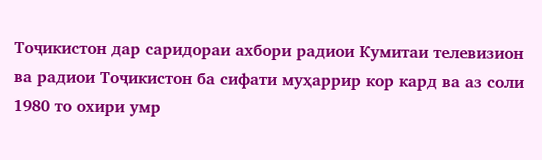Тоҷикистон дар саридораи ахбори радиои Кумитаи телевизион ва радиои Тоҷикистон ба сифати муҳаррир кор кард ва аз соли 1980 то охири умр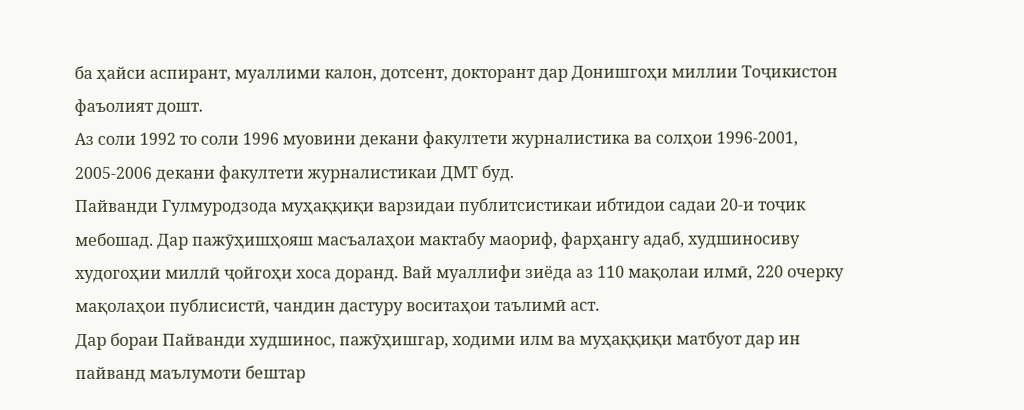ба ҳайси аспирант, муаллими калон, дотсент, докторант дар Донишгоҳи миллии Тоҷикистон фаъолият дошт.
Аз соли 1992 то соли 1996 муовини декани факултети журналистика ва солҳои 1996-2001, 2005-2006 декани факултети журналистикаи ДМТ буд.
Пайванди Гулмуродзода муҳаққиқи варзидаи публитсистикаи ибтидои садаи 20-и тоҷик мебошад. Дар пажӯҳишҳояш масъалаҳои мактабу маориф, фарҳангу адаб, худшиносиву худогоҳии миллӣ ҷойгоҳи хоса доранд. Вай муаллифи зиёда аз 110 мақолаи илмӣ, 220 очерку мақолаҳои публисистӣ, чандин дастуру воситаҳои таълимӣ аст.
Дар бораи Пайванди худшинос, пажӯҳишгар, ходими илм ва муҳаққиқи матбуот дар ин пайванд маълумоти бештар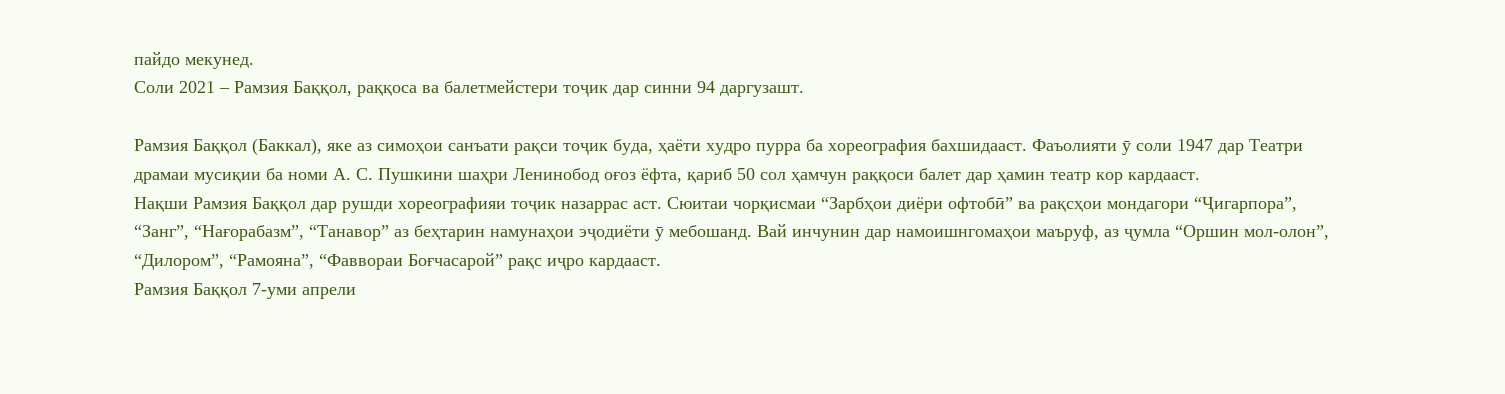пайдо мекунед.
Соли 2021 – Рамзия Баққол, раққоса ва балетмейстери тоҷик дар синни 94 даргузашт.

Рамзия Баққол (Баккал), яке аз симоҳои санъати рақси тоҷик буда, ҳаёти худро пурра ба хореография бахшидааст. Фаъолияти ӯ соли 1947 дар Театри драмаи мусиқии ба номи А. С. Пушкини шаҳри Ленинобод оғоз ёфта, қариб 50 сол ҳамчун раққоси балет дар ҳамин театр кор кардааст.
Нақши Рамзия Баққол дар рушди хореографияи тоҷик назаррас аст. Сюитаи чорқисмаи “Зарбҳои диёри офтобӣ” ва рақсҳои мондагори “Ҷигарпора”, “Занг”, “Нағорабазм”, “Танавор” аз беҳтарин намунаҳои эҷодиёти ӯ мебошанд. Вай инчунин дар намоишнгомаҳои маъруф, аз ҷумла “Оршин мол-олон”, “Дилором”, “Рамояна”, “Фаввораи Боғчасарой” рақс иҷро кардааст.
Рамзия Баққол 7-уми апрели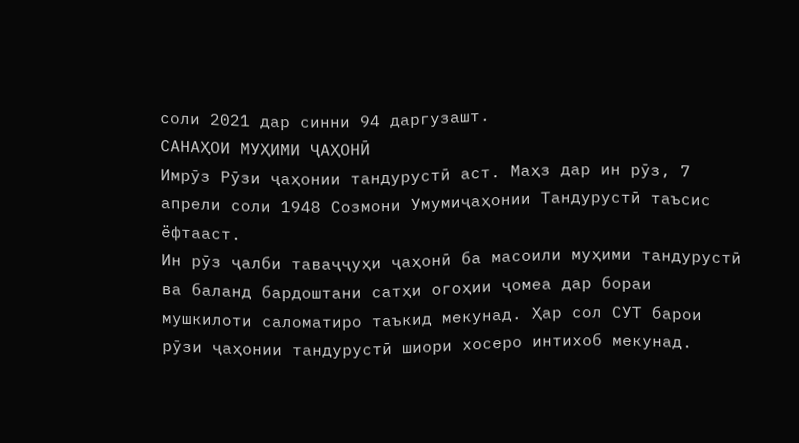соли 2021 дар синни 94 даргузашт.
САНАҲОИ МУҲИМИ ҶАҲОНӢ
Имрӯз Рӯзи ҷаҳонии тандурустӣ аст. Маҳз дар ин рӯз, 7 апрели соли 1948 Созмони Умумиҷаҳонии Тандурустӣ таъсис ёфтааст.
Ин рӯз ҷалби таваҷҷуҳи ҷаҳонӣ ба масоили муҳими тандурустӣ ва баланд бардоштани сатҳи огоҳии ҷомеа дар бораи мушкилоти саломатиро таъкид мекунад. Ҳар сол СУТ барои рӯзи ҷаҳонии тандурустӣ шиори хосеро интихоб мекунад.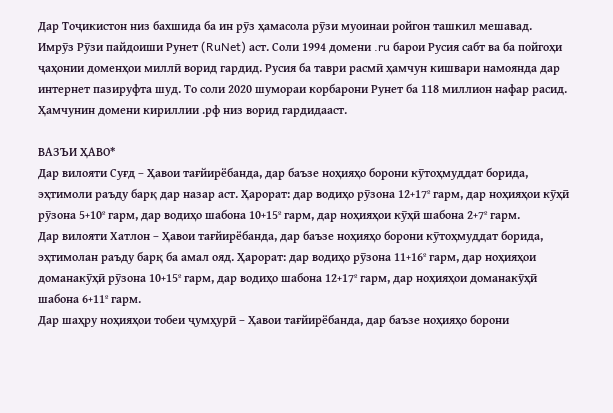Дар Тоҷикистон низ бахшида ба ин рӯз ҳамасола рӯзи муоинаи ройгон ташкил мешавад.
Имрӯз Рӯзи пайдоиши Рунет (RuNet) аст. Соли 1994 домени .ru барои Русия сабт ва ба пойгоҳи ҷаҳонии доменҳои миллӣ ворид гардид. Русия ба таври расмӣ ҳамчун кишвари намоянда дар интернет пазируфта шуд. То соли 2020 шумораи корбарони Рунет ба 118 миллион нафар расид. Ҳамчунин домени кириллии .рф низ ворид гардидааст.

ВАЗЪИ ҲАВО*
Дар вилояти Суғд – Ҳавои тағйирёбанда, дар баъзе ноҳияҳо борони кӯтоҳмуддат борида, эҳтимоли раъду барқ дар назар аст. Ҳарорат: дар водиҳо рӯзона 12+17º гарм, дар ноҳияҳои кӯҳӣ рӯзона 5+10º гарм, дар водиҳо шабона 10+15º гарм, дар ноҳияҳои кӯҳӣ шабона 2+7º гарм.
Дар вилояти Хатлон – Ҳавои тағйирёбанда, дар баъзе ноҳияҳо борони кӯтоҳмуддат борида, эҳтимолан раъду барқ ба амал ояд. Ҳарорат: дар водиҳо рӯзона 11+16º гарм, дар ноҳияҳои доманакӯҳӣ рӯзона 10+15º гарм, дар водиҳо шабона 12+17º гарм, дар ноҳияҳои доманакӯҳӣ шабона 6+11º гарм.
Дар шаҳру ноҳияҳои тобеи ҷумҳурӣ – Ҳавои тағйирёбанда, дар баъзе ноҳияҳо борони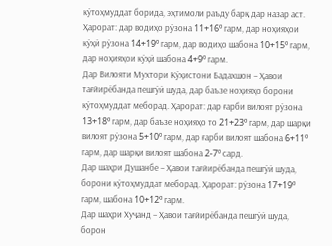кӯтоҳмуддат борида, эҳтимоли раъду барқ дар назар аст. Ҳарорат: дар водиҳо рӯзона 11+16º гарм, дар ноҳияҳои кӯҳӣ рӯзона 14+19º гарм, дар водиҳо шабона 10+15º гарм, дар ноҳияҳои кӯҳӣ шабона 4+9º гарм.
Дар Вилояти Мухтори Кӯҳистони Бадахшон – Ҳавои тағйирёбанда пешгӯӣ шуда, дар баъзе ноҳияҳо борони кӯтоҳмуддат меборад. Ҳарорат: дар ғарби вилоят рӯзона 13+18º гарм, дар баъзе ноҳияҳо то 21+23º гарм, дар шарқи вилоят рӯзона 5+10º гарм, дар ғарби вилоят шабона 6+11º гарм, дар шарқи вилоят шабона 2-7º сард.
Дар шаҳри Душанбе – Ҳавои тағйирёбанда пешгӯӣ шуда, борони кӯтоҳмуддат меборад. Ҳарорат: рӯзона 17+19º гарм, шабона 10+12º гарм.
Дар шаҳри Хуҷанд – Ҳавои тағйирёбанда пешгӯӣ шуда, борон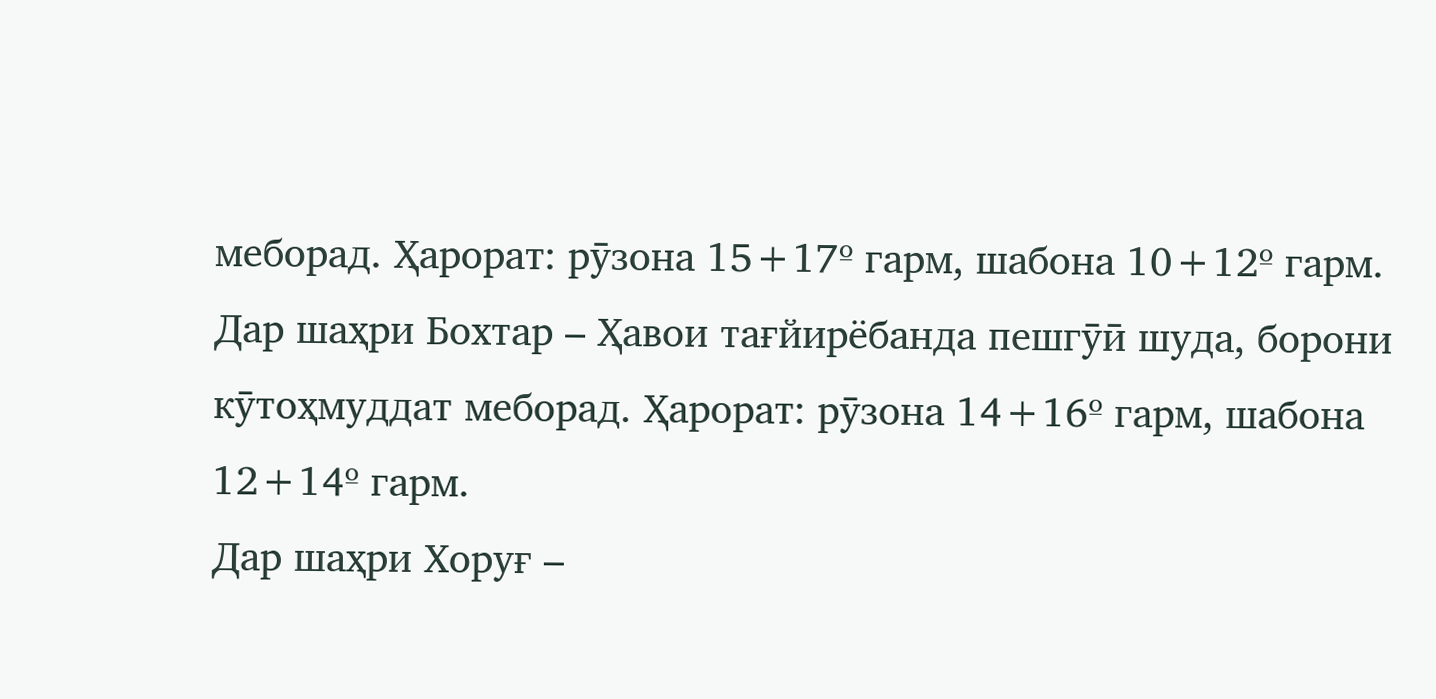меборад. Ҳарорат: рӯзона 15+17º гарм, шабона 10+12º гарм.
Дар шаҳри Бохтар – Ҳавои тағйирёбанда пешгӯӣ шуда, борони кӯтоҳмуддат меборад. Ҳарорат: рӯзона 14+16º гарм, шабона 12+14º гарм.
Дар шаҳри Хоруғ –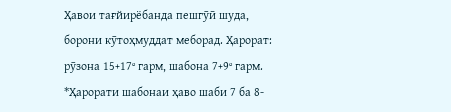Ҳавои тағйирёбанда пешгӯӣ шуда, борони кӯтоҳмуддат меборад. Ҳарорат: рӯзона 15+17º гарм, шабона 7+9º гарм.
*Ҳарорати шабонаи ҳаво шаби 7 ба 8-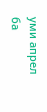уми апрел ба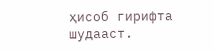ҳисоб гирифта шудааст.